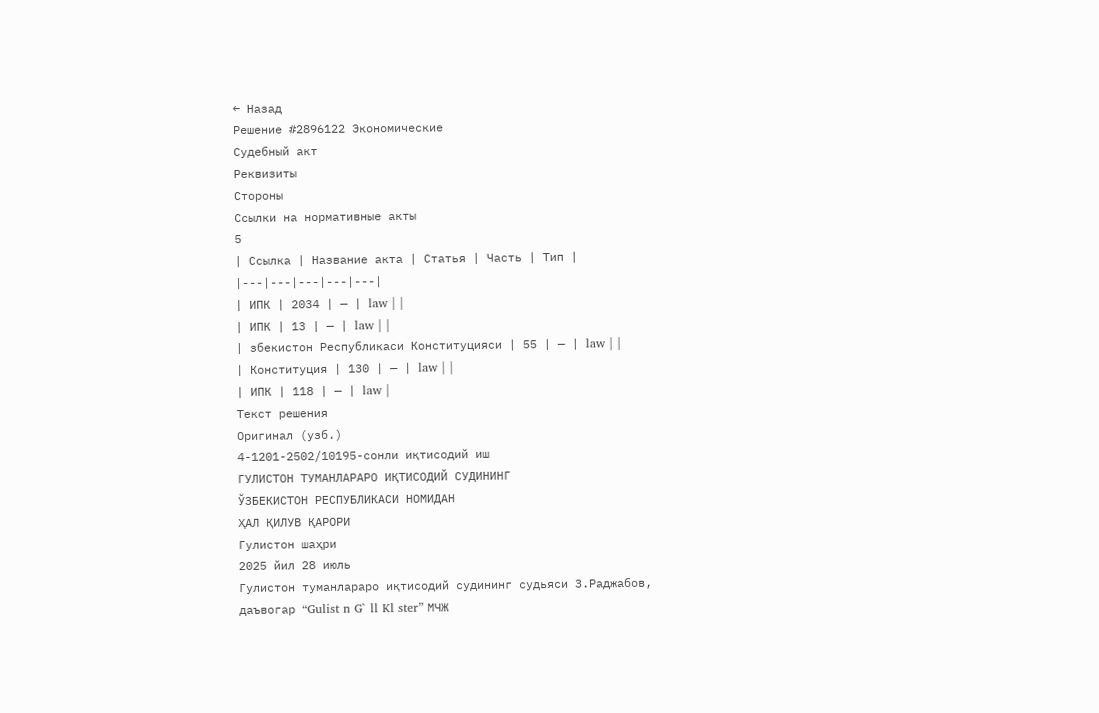← Назад
Решение #2896122 Экономические
Судебный акт
Реквизиты
Стороны
Ссылки на нормативные акты
5
| Ссылка | Название акта | Статья | Часть | Тип |
|---|---|---|---|---|
| ИПК | 2034 | — | law | |
| ИПК | 13 | — | law | |
| збекистон Республикаси Конституцияси | 55 | — | law | |
| Конституция | 130 | — | law | |
| ИПК | 118 | — | law |
Текст решения
Оригинал (узб.)
4-1201-2502/10195-сонли иқтисодий иш
ГУЛИСТОН ТУМАНЛАРАРО ИҚТИСОДИЙ СУДИНИНГ
ЎЗБЕКИСТОН РЕСПУБЛИКАСИ НОМИДАН
ҲАЛ ҚИЛУВ ҚАРОРИ
Гулистон шаҳри
2025 йил 28 июль
Гулистон туманлараро иқтисодий судининг судьяси З.Раджабов,
даъвогар “Gulist n G` ll Kl ster” МЧЖ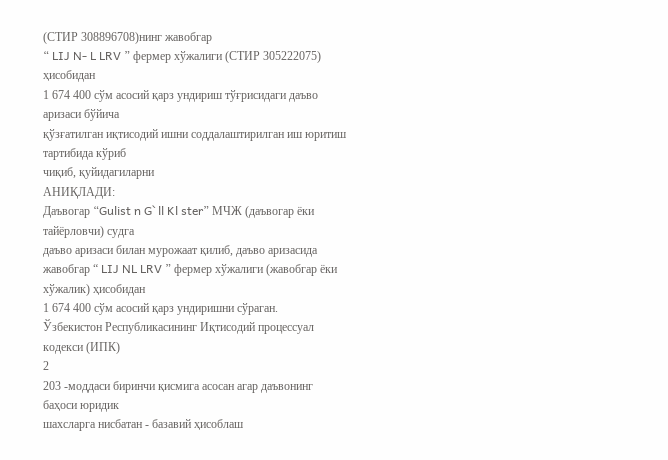(СТИР 308896708)нинг жавобгар
“ LIJ N- L LRV ” фермер хўжалиги (СТИР 305222075) ҳисобидан
1 674 400 сўм асосий қарз ундириш тўғрисидаги даъво аризаси бўйича
қўзғатилган иқтисодий ишни соддалаштирилган иш юритиш тартибида кўриб
чиқиб, қуйидагиларни
АНИҚЛАДИ:
Даъвогар “Gulist n G` ll Kl ster” МЧЖ (даъвогар ёки тайёрловчи) судга
даъво аризаси билан мурожаат қилиб, даъво аризасида жавобгар “ LIJ NL LRV ” фермер хўжалиги (жавобгар ёки хўжалик) ҳисобидан
1 674 400 сўм асосий қарз ундиришни сўраган.
Ўзбекистон Республикасининг Иқтисодий процессуал кодекси (ИПК)
2
203 -моддаси биринчи қисмига асосан агар даъвонинг баҳоси юридик
шахсларга нисбатан - базавий ҳисоблаш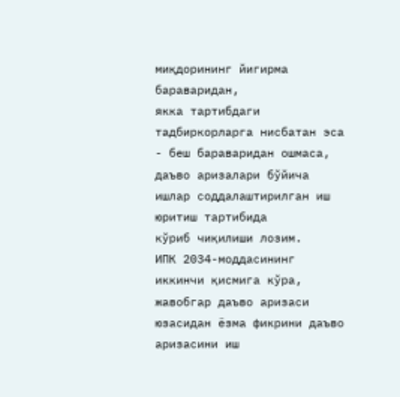миқдорининг йигирма бараваридан,
якка тартибдаги тадбиркорларга нисбатан эса - беш бараваридан ошмаса,
даъво аризалари бўйича ишлар соддалаштирилган иш юритиш тартибида
кўриб чиқилиши лозим.
ИПК 2034-моддасининг иккинчи қисмига кўра, жавобгар даъво аризаси
юзасидан ёзма фикрини даъво аризасини иш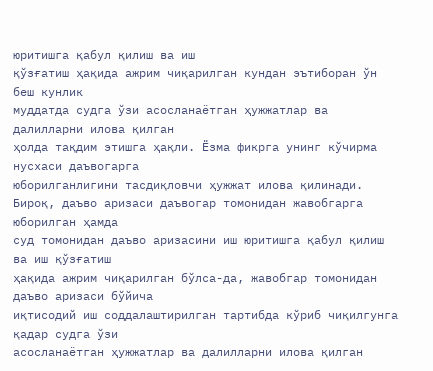юритишга қабул қилиш ва иш
қўзғатиш ҳақида ажрим чиқарилган кундан эътиборан ўн беш кунлик
муддатда судга ўзи асосланаётган ҳужжатлар ва далилларни илова қилган
ҳолда тақдим этишга ҳақли. Ёзма фикрга унинг кўчирма нусхаси даъвогарга
юборилганлигини тасдиқловчи ҳужжат илова қилинади.
Бироқ, даъво аризаси даъвогар томонидан жавобгарга юборилган ҳамда
суд томонидан даъво аризасини иш юритишга қабул қилиш ва иш қўзғатиш
ҳақида ажрим чиқарилган бўлса-да, жавобгар томонидан даъво аризаси бўйича
иқтисодий иш соддалаштирилган тартибда кўриб чиқилгунга қадар судга ўзи
асосланаётган ҳужжатлар ва далилларни илова қилган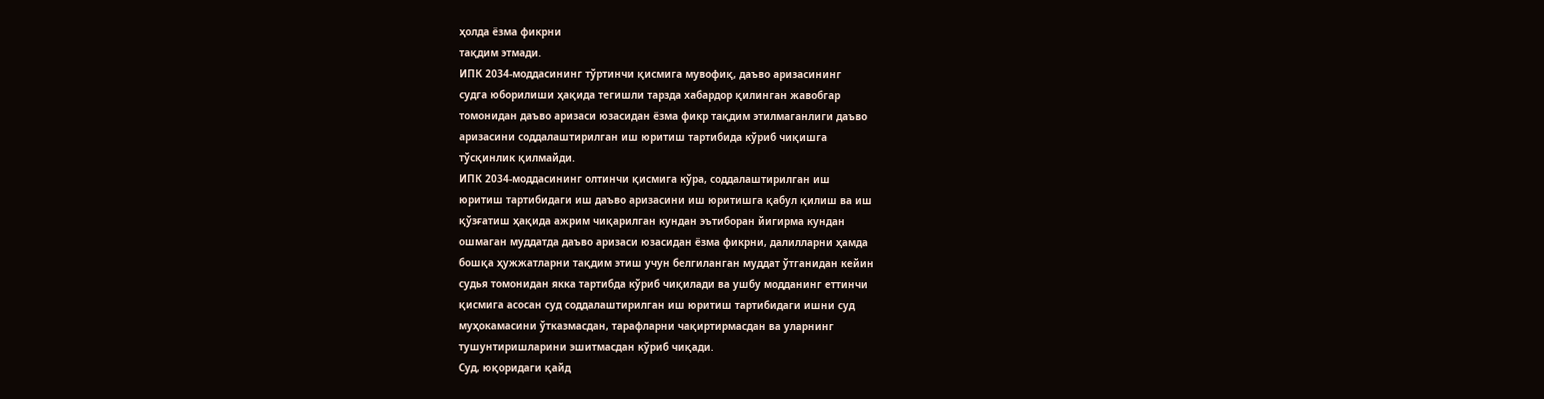ҳолда ёзма фикрни
тақдим этмади.
ИПК 2034-моддасининг тўртинчи қисмига мувофиқ, даъво аризасининг
судга юборилиши ҳақида тегишли тарзда хабардор қилинган жавобгар
томонидан даъво аризаси юзасидан ёзма фикр тақдим этилмаганлиги даъво
аризасини соддалаштирилган иш юритиш тартибида кўриб чиқишга
тўсқинлик қилмайди.
ИПК 2034-моддасининг олтинчи қисмига кўра, соддалаштирилган иш
юритиш тартибидаги иш даъво аризасини иш юритишга қабул қилиш ва иш
қўзғатиш ҳақида ажрим чиқарилган кундан эътиборан йигирма кундан
ошмаган муддатда даъво аризаси юзасидан ёзма фикрни, далилларни ҳамда
бошқа ҳужжатларни тақдим этиш учун белгиланган муддат ўтганидан кейин
судья томонидан якка тартибда кўриб чиқилади ва ушбу модданинг еттинчи
қисмига асосан суд соддалаштирилган иш юритиш тартибидаги ишни суд
муҳокамасини ўтказмасдан, тарафларни чақиртирмасдан ва уларнинг
тушунтиришларини эшитмасдан кўриб чиқади.
Суд, юқоридаги қайд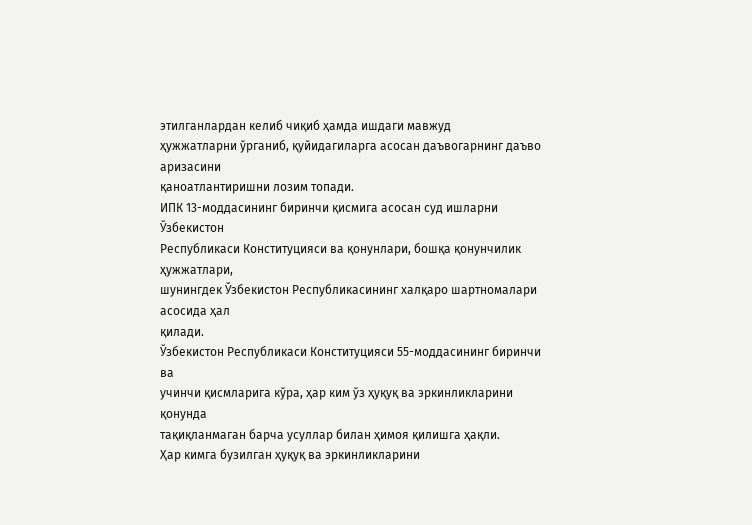этилганлардан келиб чиқиб ҳамда ишдаги мавжуд
ҳужжатларни ўрганиб, қуйидагиларга асосан даъвогарнинг даъво аризасини
қаноатлантиришни лозим топади.
ИПК 13-моддасининг биринчи қисмига асосан суд ишларни Ўзбекистон
Республикаси Конституцияси ва қонунлари, бошқа қонунчилик ҳужжатлари,
шунингдек Ўзбекистон Республикасининг халқаро шартномалари асосида ҳал
қилади.
Ўзбекистон Республикаси Конституцияси 55-моддасининг биринчи ва
учинчи қисмларига кўра, ҳар ким ўз ҳуқуқ ва эркинликларини қонунда
тақиқланмаган барча усуллар билан ҳимоя қилишга ҳақли.
Ҳар кимга бузилган ҳуқуқ ва эркинликларини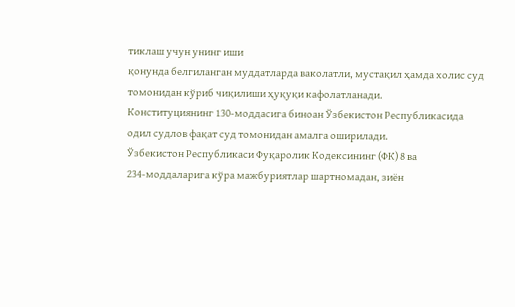тиклаш учун унинг иши
қонунда белгиланган муддатларда ваколатли, мустақил ҳамда холис суд
томонидан кўриб чиқилиши ҳуқуқи кафолатланади.
Конституциянинг 130-моддасига биноан Ўзбекистон Республикасида
одил судлов фақат суд томонидан амалга оширилади.
Ўзбекистон Республикаси Фуқаролик Кодексининг (ФК) 8 ва
234-моддаларига кўра мажбуриятлар шартномадан, зиён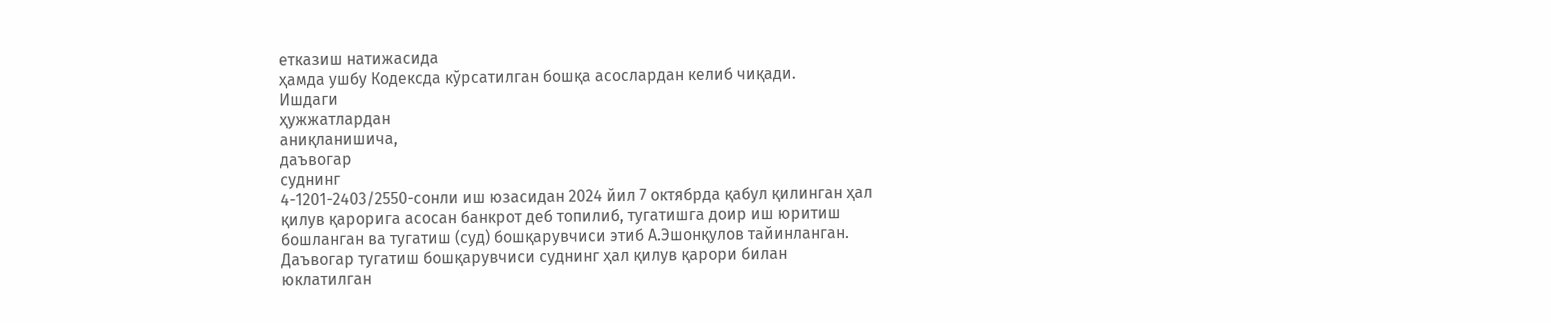етказиш натижасида
ҳамда ушбу Кодексда кўрсатилган бошқа асослардан келиб чиқади.
Ишдаги
ҳужжатлардан
аниқланишича,
даъвогар
суднинг
4-1201-2403/2550-сонли иш юзасидан 2024 йил 7 октябрда қабул қилинган ҳал
қилув қарорига асосан банкрот деб топилиб, тугатишга доир иш юритиш
бошланган ва тугатиш (суд) бошқарувчиси этиб А.Эшонқулов тайинланган.
Даъвогар тугатиш бошқарувчиси суднинг ҳал қилув қарори билан
юклатилган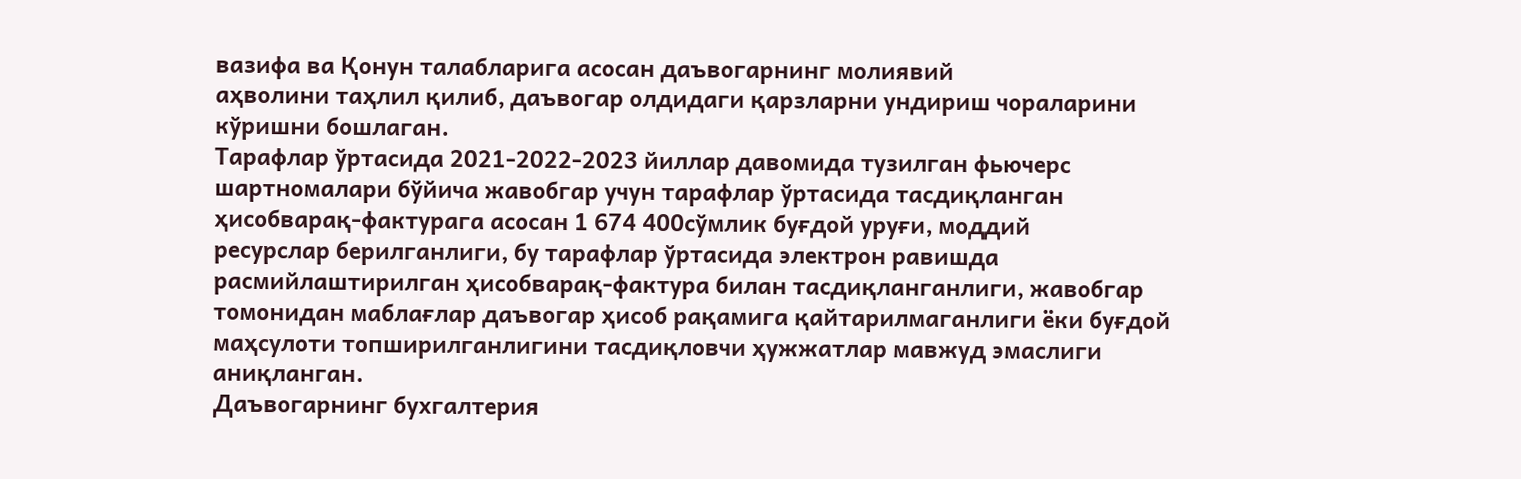вазифа ва Қонун талабларига асосан даъвогарнинг молиявий
аҳволини таҳлил қилиб, даъвогар олдидаги қарзларни ундириш чораларини
кўришни бошлаган.
Тарафлар ўртасида 2021-2022-2023 йиллар давомида тузилган фьючерс
шартномалари бўйича жавобгар учун тарафлар ўртасида тасдиқланган
ҳисобварақ-фактурага асосан 1 674 400сўмлик буғдой уруғи, моддий
ресурслар берилганлиги, бу тарафлар ўртасида электрон равишда
расмийлаштирилган ҳисобварақ-фактура билан тасдиқланганлиги, жавобгар
томонидан маблағлар даъвогар ҳисоб рақамига қайтарилмаганлиги ёки буғдой
маҳсулоти топширилганлигини тасдиқловчи ҳужжатлар мавжуд эмаслиги
аниқланган.
Даъвогарнинг бухгалтерия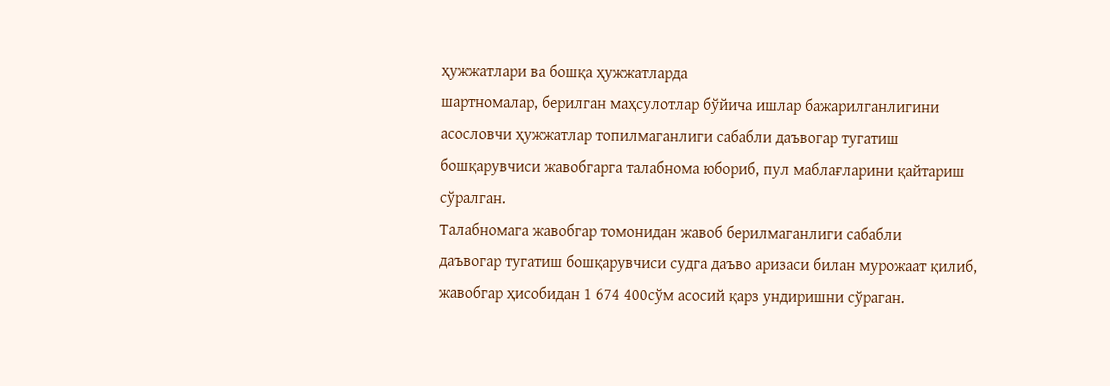ҳужжатлари ва бошқа ҳужжатларда
шартномалар, берилган маҳсулотлар бўйича ишлар бажарилганлигини
асословчи ҳужжатлар топилмаганлиги сабабли даъвогар тугатиш
бошқарувчиси жавобгарга талабнома юбориб, пул маблағларини қайтариш
сўралган.
Талабномага жавобгар томонидан жавоб берилмаганлиги сабабли
даъвогар тугатиш бошқарувчиси судга даъво аризаси билан мурожаат қилиб,
жавобгар ҳисобидан 1 674 400сўм асосий қарз ундиришни сўраган.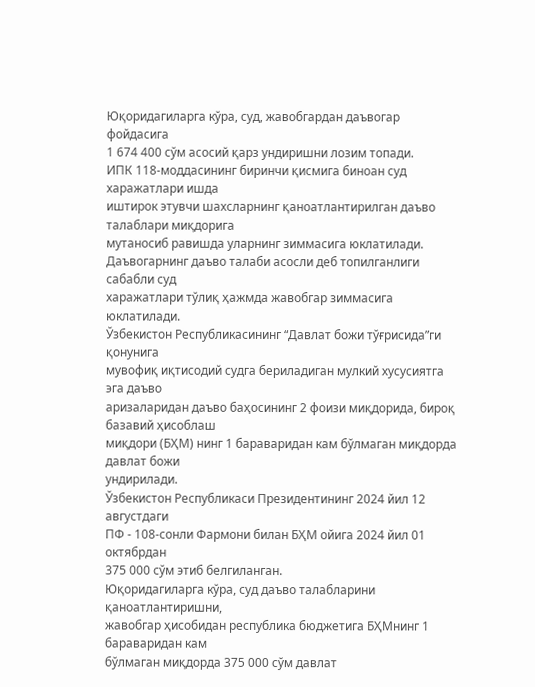Юқоридагиларга кўра, суд, жавобгардан даъвогар фойдасига
1 674 400 сўм асосий қарз ундиришни лозим топади.
ИПК 118-моддасининг биринчи қисмига биноан суд харажатлари ишда
иштирок этувчи шахсларнинг қаноатлантирилган даъво талаблари миқдорига
мутаносиб равишда уларнинг зиммасига юклатилади.
Даъвогарнинг даъво талаби асосли деб топилганлиги сабабли суд
харажатлари тўлиқ ҳажмда жавобгар зиммасига юклатилади.
Ўзбекистон Республикасининг “Давлат божи тўғрисида”ги қонунига
мувофиқ иқтисодий судга бериладиган мулкий хусусиятга эга даъво
аризаларидан даъво баҳосининг 2 фоизи миқдорида, бироқ базавий ҳисоблаш
миқдори (БҲМ) нинг 1 бараваридан кам бўлмаган миқдорда давлат божи
ундирилади.
Ўзбекистон Республикаси Президентининг 2024 йил 12 августдаги
ПФ - 108-сонли Фармони билан БҲМ ойига 2024 йил 01 октябрдан
375 000 сўм этиб белгиланган.
Юқоридагиларга кўра, суд даъво талабларини қаноатлантиришни,
жавобгар ҳисобидан республика бюджетига БҲМнинг 1 бараваридан кам
бўлмаган миқдорда 375 000 сўм давлат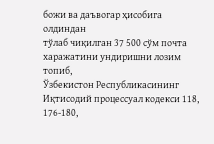божи ва даъвогар ҳисобига олдиндан
тўлаб чиқилган 37 500 сўм почта харажатини ундиришни лозим топиб,
Ўзбекистон Республикасининг Иқтисодий процессуал кодекси 118, 176-180,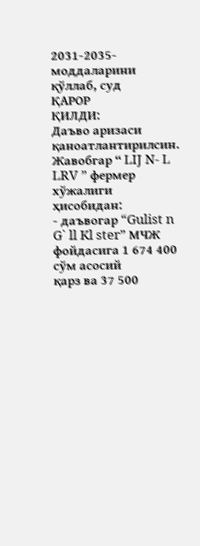2031-2035-моддаларини қўллаб, суд
ҚАРОР
ҚИЛДИ:
Даъво аризаси қаноатлантирилсин.
Жавобгар “ LIJ N- L LRV ” фермер хўжалиги ҳисобидан:
- даъвогар “Gulist n G` ll Kl ster” МЧЖ фойдасига 1 674 400 сўм асосий
қарз ва 37 500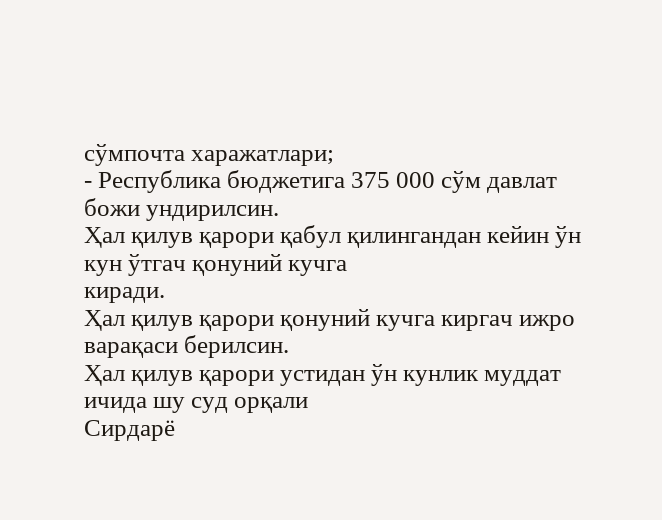сўмпочта харажатлари;
- Республика бюджетига 375 000 сўм давлат божи ундирилсин.
Ҳал қилув қарори қабул қилингандан кейин ўн кун ўтгач қонуний кучга
киради.
Ҳал қилув қарори қонуний кучга киргач ижро варақаси берилсин.
Ҳал қилув қарори устидан ўн кунлик муддат ичида шу суд орқали
Сирдарё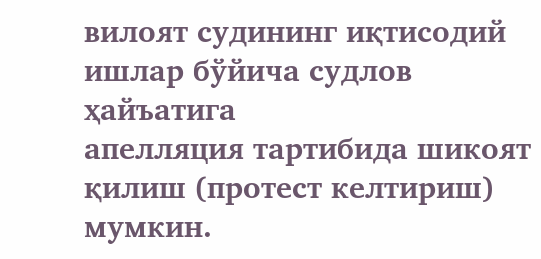вилоят судининг иқтисодий ишлар бўйича судлов ҳайъатига
апелляция тартибида шикоят қилиш (протест келтириш) мумкин.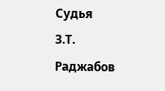Судья
З.Т. Раджабов